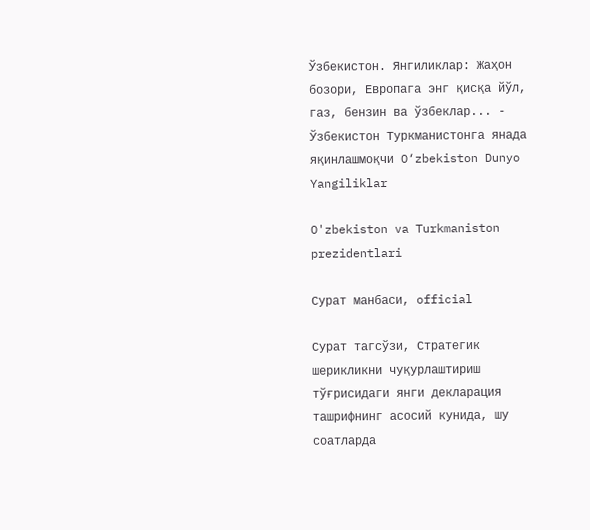Ўзбекистон. Янгиликлар: Жаҳон бозори, Европага энг қисқа йўл, газ, бензин ва ўзбеклар... - Ўзбекистон Туркманистонга янада яқинлашмоқчи O‘zbekiston Dunyo Yangiliklar

O'zbekiston va Turkmaniston prezidentlari

Сурат манбаси, official

Сурат тагсўзи, Стратегик шерикликни чуқурлаштириш тўғрисидаги янги декларация ташрифнинг асосий кунида, шу соатларда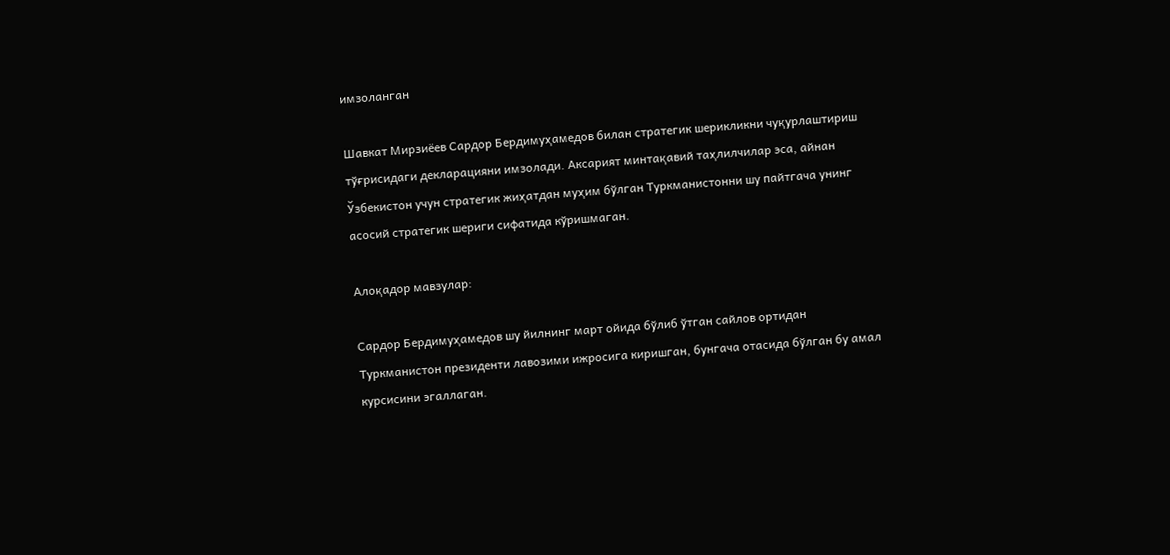имзоланган

Шавкат Мирзиёев Сардор Бердимуҳамедов билан стратегик шерикликни чуқурлаштириш тўғрисидаги декларацияни имзолади. Аксарият минтақавий таҳлилчилар эса, айнан Ўзбекистон учун стратегик жиҳатдан муҳим бўлган Туркманистонни шу пайтгача унинг асосий стратегик шериги сифатида кўришмаган.

Алоқадор мавзулар:

Сардор Бердимуҳамедов шу йилнинг март ойида бўлиб ўтган сайлов ортидан Туркманистон президенти лавозими ижросига киришган, бунгача отасида бўлган бу амал курсисини эгаллаган.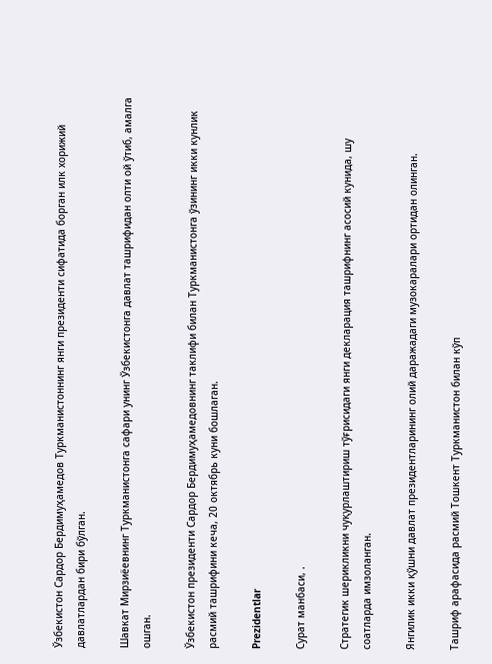Ўзбекистон Сардор Бердимуҳамедов Туркманистоннинг янги президенти сифатида борган илк хорижий давлатлардан бири бўлган.

Шавкат Мирзиёевнинг Туркманистонга сафари унинг Ўзбекистонга давлат ташрифидан олти ой ўтиб, амалга ошган.

Ўзбекистон президенти Сардор Бердимуҳамедовнинг таклифи билан Туркманистонга ўзининг икки кунлик расмий ташрифини кеча, 20 октябрь куни бошлаган.

Prezidentlar

Сурат манбаси, .

Стратегик шерикликни чуқурлаштириш тўғрисидаги янги декларация ташрифнинг асосий кунида, шу соатларда имзоланган.

Янгилик икки қўшни давлат президентларининг олий даражадаги музокаралари ортидан олинган.

Ташриф арафасида расмий Тошкент Туркманистон билан кўп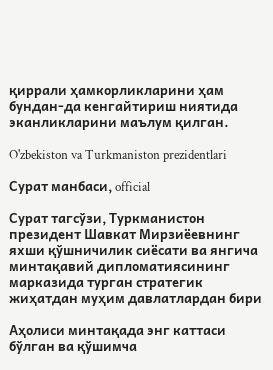қиррали ҳамкорликларини ҳам бундан-да кенгайтириш ниятида эканликларини маълум қилган.

O'zbekiston va Turkmaniston prezidentlari

Сурат манбаси, official

Сурат тагсўзи, Туркманистон президент Шавкат Мирзиёевнинг яхши қўшничилик сиёсати ва янгича минтақавий дипломатиясининг марказида турган стратегик жиҳатдан муҳим давлатлардан бири

Аҳолиси минтақада энг каттаси бўлган ва қўшимча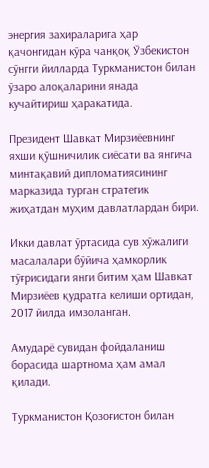энергия захираларига ҳар қачонгидан кўра чанқоқ Ўзбекистон сўнгги йилларда Туркманистон билан ўзаро алоқаларини янада кучайтириш ҳаракатида.

Президент Шавкат Мирзиёевнинг яхши қўшничилик сиёсати ва янгича минтақавий дипломатиясининг марказида турган стратегик жиҳатдан муҳим давлатлардан бири.

Икки давлат ўртасида сув хўжалиги масалалари бўйича ҳамкорлик тўғрисидаги янги битим ҳам Шавкат Мирзиёев қудратга келиши ортидан, 2017 йилда имзоланган.

Амударё сувидан фойдаланиш борасида шартнома ҳам амал қилади.

Туркманистон Қозоғистон билан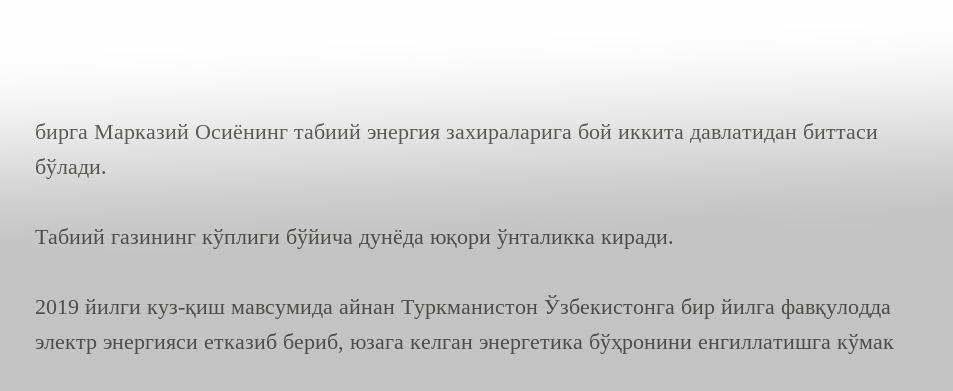бирга Марказий Осиёнинг табиий энергия захираларига бой иккита давлатидан биттаси бўлади.

Табиий газининг кўплиги бўйича дунёда юқори ўнталикка киради.

2019 йилги куз-қиш мавсумида айнан Туркманистон Ўзбекистонга бир йилга фавқулодда электр энергияси етказиб бериб, юзага келган энергетика бўҳронини енгиллатишга кўмак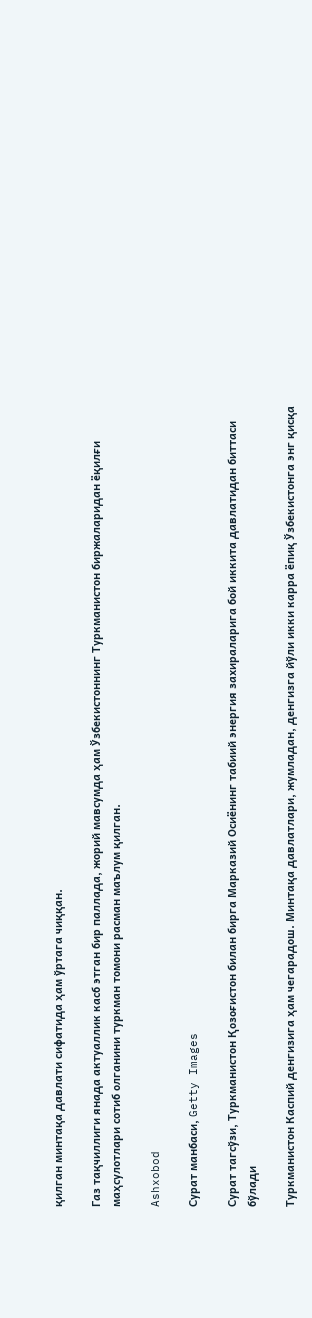қилган минтақа давлати сифатида ҳам ўртага чиққан.

Газ тақчиллиги янада актуаллик касб этган бир паллада, жорий мавсумда ҳам Ўзбекистоннинг Туркманистон биржаларидан ёқилғи маҳсулотлари сотиб олганини туркман томони расман маълум қилган.

Ashxobod

Сурат манбаси, Getty Images

Сурат тагсўзи, Туркманистон Қозоғистон билан бирга Марказий Осиёнинг табиий энергия захираларига бой иккита давлатидан биттаси бўлади

Туркманистон Каспий денгизига ҳам чегарадош. Минтақа давлатлари, жумладан, денгизга йўли икки карра ёпиқ Ўзбекистонга энг қисқа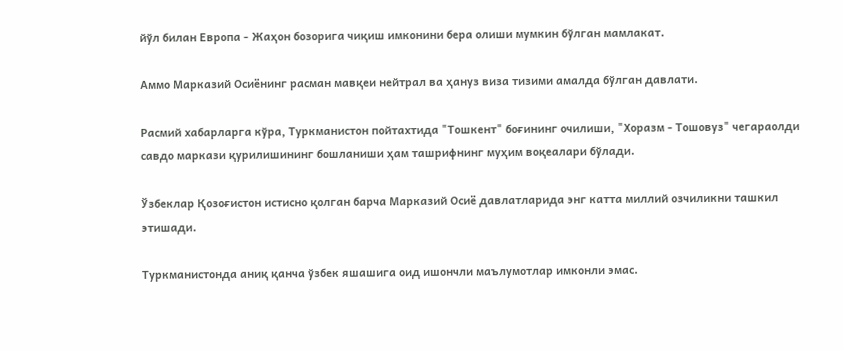йўл билан Европа - Жаҳон бозорига чиқиш имконини бера олиши мумкин бўлган мамлакат.

Аммо Марказий Осиёнинг расман мавқеи нейтрал ва ҳануз виза тизими амалда бўлган давлати.

Расмий хабарларга кўра, Туркманистон пойтахтида "Тошкент" боғининг очилиши, "Хоразм - Тошовуз" чегараолди савдо маркази қурилишининг бошланиши ҳам ташрифнинг муҳим воқеалари бўлади.

Ўзбеклар Қозоғистон истисно қолган барча Марказий Осиё давлатларида энг катта миллий озчиликни ташкил этишади.

Туркманистонда аниқ қанча ўзбек яшашига оид ишончли маълумотлар имконли эмас.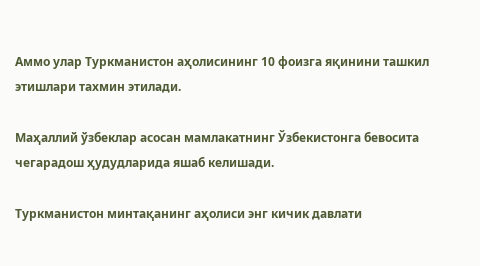Аммо улар Туркманистон аҳолисининг 10 фоизга яқинини ташкил этишлари тахмин этилади.

Маҳаллий ўзбеклар асосан мамлакатнинг Ўзбекистонга бевосита чегарадош ҳудудларида яшаб келишади.

Туркманистон минтақанинг аҳолиси энг кичик давлати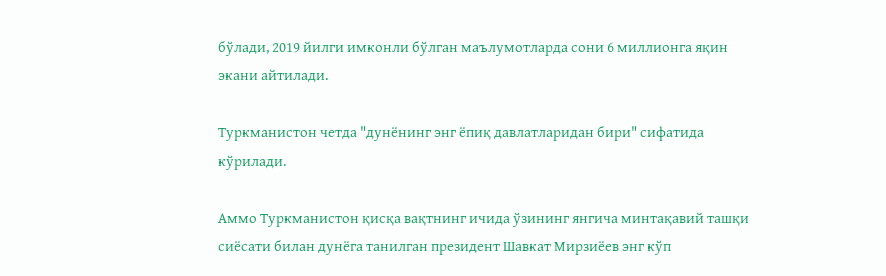бўлади, 2019 йилги имконли бўлган маълумотларда сони 6 миллионга яқин экани айтилади.

Туркманистон четда "дунёнинг энг ёпиқ давлатларидан бири" сифатида кўрилади.

Аммо Туркманистон қисқа вақтнинг ичида ўзининг янгича минтақавий ташқи сиёсати билан дунёга танилган президент Шавкат Мирзиёев энг кўп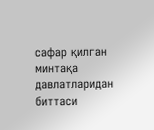сафар қилган минтақа давлатларидан биттаси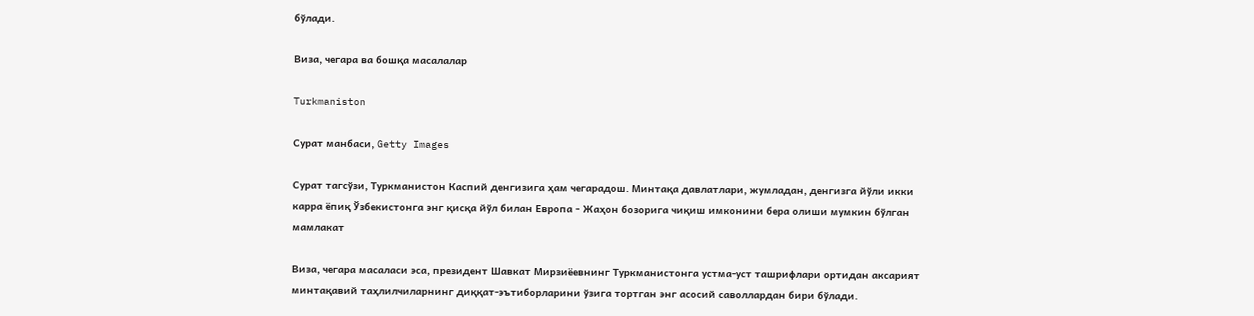бўлади.

Виза, чегара ва бошқа масалалар

Turkmaniston

Сурат манбаси, Getty Images

Сурат тагсўзи, Туркманистон Каспий денгизига ҳам чегарадош. Минтақа давлатлари, жумладан, денгизга йўли икки карра ёпиқ Ўзбекистонга энг қисқа йўл билан Европа - Жаҳон бозорига чиқиш имконини бера олиши мумкин бўлган мамлакат

Виза, чегара масаласи эса, президент Шавкат Мирзиёевнинг Туркманистонга устма-уст ташрифлари ортидан аксарият минтақавий таҳлилчиларнинг диққат-эътиборларини ўзига тортган энг асосий саволлардан бири бўлади.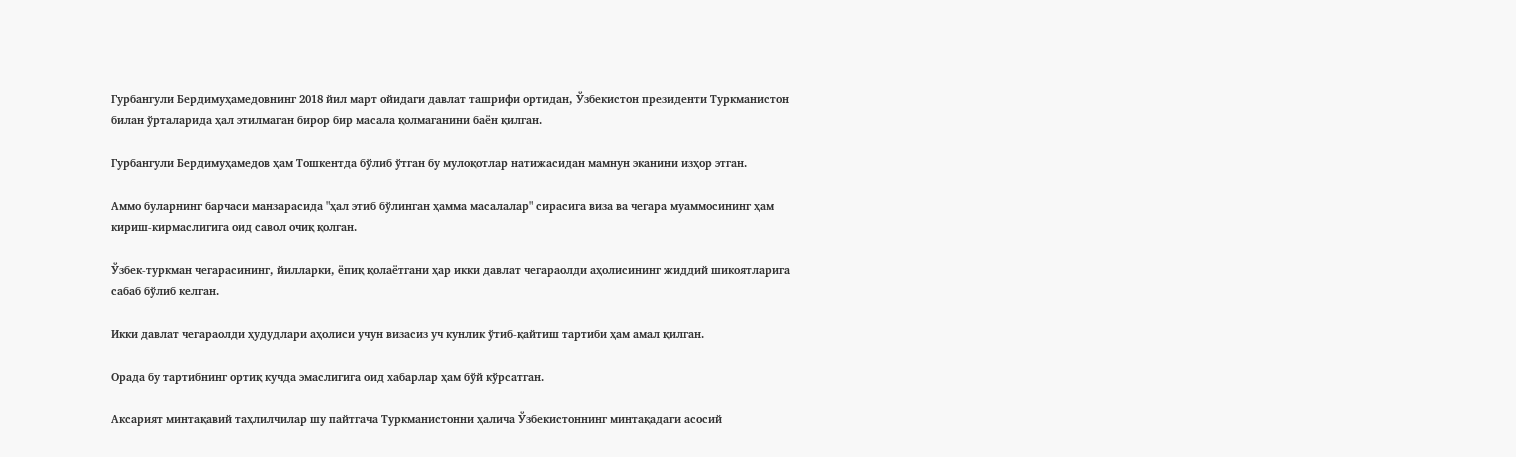Гурбангули Бердимуҳамедовнинг 2018 йил март ойидаги давлат ташрифи ортидан, Ўзбекистон президенти Туркманистон билан ўрталарида ҳал этилмаган бирор бир масала қолмаганини баён қилган.

Гурбангули Бердимуҳамедов ҳам Тошкентда бўлиб ўтган бу мулоқотлар натижасидан мамнун эканини изҳор этган.

Аммо буларнинг барчаси манзарасида "ҳал этиб бўлинган ҳамма масалалар" сирасига виза ва чегара муаммосининг ҳам кириш-кирмаслигига оид савол очиқ қолган.

Ўзбек-туркман чегарасининг, йилларки, ёпиқ қолаётгани ҳар икки давлат чегараолди аҳолисининг жиддий шикоятларига сабаб бўлиб келган.

Икки давлат чегараолди ҳудудлари аҳолиси учун визасиз уч кунлик ўтиб-қайтиш тартиби ҳам амал қилган.

Орада бу тартибнинг ортиқ кучда эмаслигига оид хабарлар ҳам бўй кўрсатган.

Аксарият минтақавий таҳлилчилар шу пайтгача Туркманистонни ҳалича Ўзбекистоннинг минтақадаги асосий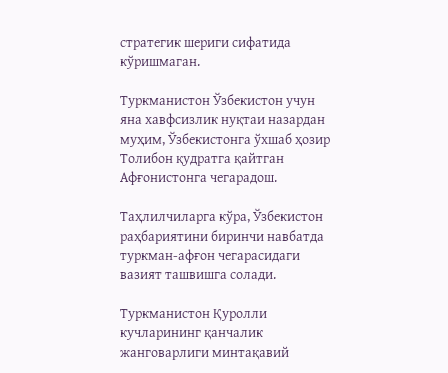стратегик шериги сифатида кўришмаган.

Туркманистон Ўзбекистон учун яна хавфсизлик нуқтаи назардан муҳим, Ўзбекистонга ўхшаб ҳозир Толибон қудратга қайтган Афғонистонга чегарадош.

Таҳлилчиларга кўра, Ўзбекистон раҳбариятини биринчи навбатда туркман-афғон чегарасидаги вазият ташвишга солади.

Туркманистон Қуролли кучларининг қанчалик жанговарлиги минтақавий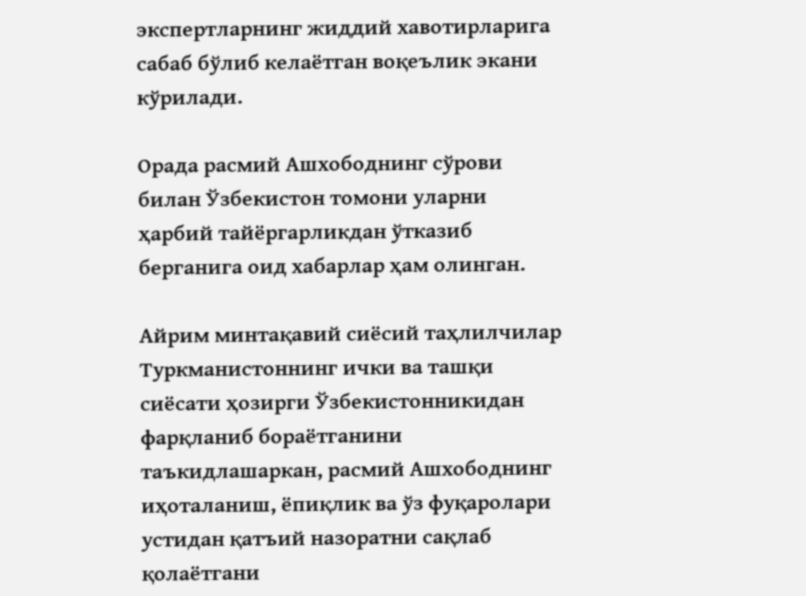экспертларнинг жиддий хавотирларига сабаб бўлиб келаётган воқеълик экани кўрилади.

Орада расмий Ашхободнинг сўрови билан Ўзбекистон томони уларни ҳарбий тайёргарликдан ўтказиб берганига оид хабарлар ҳам олинган.

Айрим минтақавий сиёсий таҳлилчилар Туркманистоннинг ички ва ташқи сиёсати ҳозирги Ўзбекистонникидан фарқланиб бораётганини таъкидлашаркан, расмий Ашхободнинг иҳоталаниш, ёпиқлик ва ўз фуқаролари устидан қатъий назоратни сақлаб қолаётгани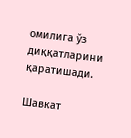омилига ўз диққатларини қаратишади.

Шавкат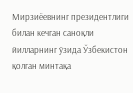Мирзиёевнинг президентлиги билан кечган саноқли йилларнинг ўзида Ўзбекистон қолган минтақа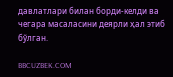давлатлари билан борди-келди ва чегара масаласини деярли ҳал этиб бўлган.

BBCUZBEK.COM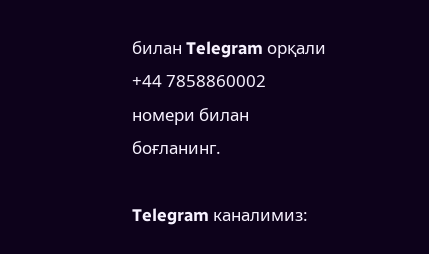билан Telegram орқали +44 7858860002 номери билан боғланинг.

Telegram каналимиз: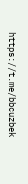https://t.me/bbcuzbek